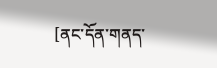[ནང་དོན་གནད་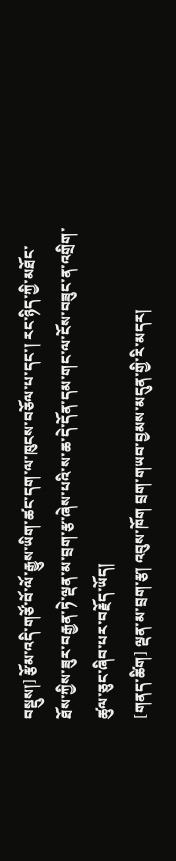བསྡུས།] རྩོམ་འདི་གཙོ་བོ་ལོ་རྒྱུས་ཡིག་ཚང་དག་ལ་ཁུངས་བཅོལ་པ་དང་། རང་ཉིད་ཀྱི་མཐོང་ཐོས་ཀྱིས་ཟུར་བརྒྱན་ཏེ་ལྡན་མ་བྲག་རྩ་ཞེས་པའི་ས་ཆ་དེ་དོན་དམ་གང་ལ་ངོས་བཟུང་ན་འགྲིག་ཚུལ་ཅུང་ཞིབ་པར་བརྗོད་ཡོད།
[གནད་ཚིག] ལྡན་མ་བྲག་རྩ། འབུས་ཁོག བྲག་གཡབ་བྱམས་མདུན་གྱི་རི་མདར།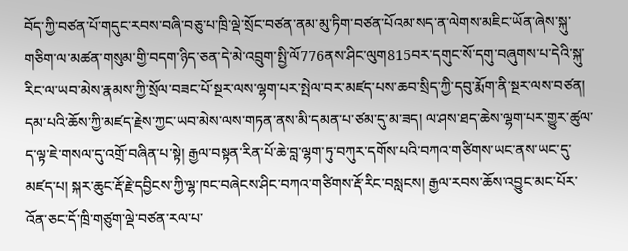བོད་ཀྱི་བཙན་པོ་གདུང་རབས་བཞི་བཅུ་པ་ཁྲི་ལྡེ་སྲོང་བཙན་ནམ་མུ་ཏིག་བཙན་པོའམ་སད་ན་ལེགས་མཇིང་ཡོན་ཞེས་སྐུ་གཅིག་ལ་མཚན་གསུམ་གྱི་བདག་ཉིད་ཅན་དེ་མེ་འབྲུག་སྤྱི་ལོ776ནས་ཤིང་ལུག815བར་དགུང་སོ་དགུ་བཞུགས་པ་དེའི་སྐུ་རིང་ལ་ཡབ་མེས་རྣམས་ཀྱི་སྲོལ་བཟང་པོ་སྔར་ལས་ལྷག་པར་སྤེལ་བར་མཛད་པས་ཆབ་སྲིད་ཀྱི་དབུ་རྨོག་ནི་སྔར་ལས་བཙན། དམ་པའི་ཆོས་ཀྱི་མཛད་རྗེས་ཀྱང་ཡབ་མེས་ལས་གཏན་ནས་མི་དམན་པ་ཙམ་དུ་མ་ཟད། ལ་ཤས་ཐད་ཆེས་ལྷག་པར་གྱུར་ཚུལ་ད་ལྟ་ཇེ་གསལ་དུ་འགྲོ་བཞིན་པ་སྟེ། རྒྱལ་བསྟན་རིན་པོ་ཆེ་བླ་ལྷག་ཏུ་བཀུར་དགོས་པའི་བཀའ་གཙིགས་ཡང་ནས་ཡང་དུ་མཛད་པ། སྐར་ཆུང་རྡོ་རྗེ་དབྱིངས་ཀྱི་ལྷ་ཁང་བཞེངས་ཤིང་བཀའ་གཙིགས་རྡོ་རིང་བསླངས། རྒྱལ་རབས་ཆོས་འབྱུང་མང་པོར་འོན་ཅང་དོ་ཁྲི་གཙུག་ལྡེ་བཙན་རལ་པ་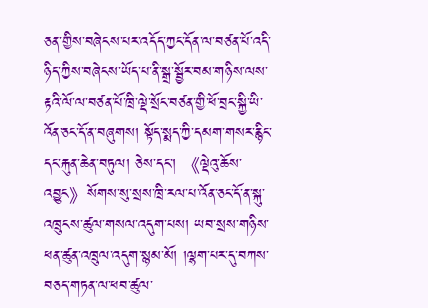ཅན་གྱིས་བཞེངས་པར་འདོད་ཀྱང་དོན་ལ་བཙན་པོ་འདི་ཉིད་ཀྱིས་བཞེངས་ཡོད་པ་ནི་སྒྲ་སྦྱོར་བམ་གཉིས་ལས་རྟའི་ལོ་ལ་བཙན་པོ་ཁྲི་ལྡེ་སྲོང་བཙན་གྱི་ཕོ་བྲང་སྐྱི་ཡི་འོན་ཅང་དོ་ན་བཞུགས། སྟོད་སྨད་ཀྱི་དམག་གསར་རྙིང་དང་རྐུན་ཆེན་བཏུལ། ཅེས་དང་། 《ལྡེའུ་ཆོས་འབྱུང》སོགས་སུ་སྲས་ཁྲི་རལ་པ་འོན་ཅང་དོ་ན་སྐུ་འཁྲུངས་ཚུལ་གསལ་འདུག་པས། ཡབ་སྲས་གཉིས་ཕན་ཚུན་འཁྲུལ་འདུག་སྙམ་མོ། །ལྷག་པར་དུ་བཀས་བཅད་གཏན་ལ་ཕབ་ཚུལ་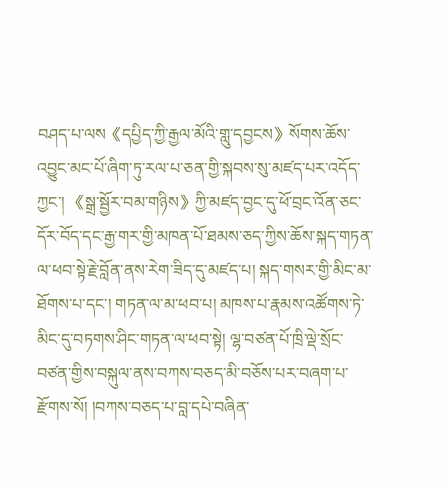བཤད་པ་ལས《དཔྱིད་ཀྱི་རྒྱལ་མོའི་གླུ་དབྱངས》སོགས་ཆོས་འབྱུང་མང་པོ་ཞིག་ཏུ་རལ་པ་ཅན་གྱི་སྐབས་སུ་མཛད་པར་འདོད་ཀྱང་། 《སྒྲ་སྦྱོར་བམ་གཉིས》ཀྱི་མཛད་བྱང་དུ་ཕོ་བྲང་འོན་ཅང་དོར་བོད་དང་རྒྱ་གར་གྱི་མཁན་པོ་ཐམས་ཅད་ཀྱིས་ཆོས་སྐད་གཏན་ལ་ཕབ་སྟེ་རྗེ་བློན་ནས་རེག་ཟིད་དུ་མཛད་པ། སྐད་གསར་གྱི་མིང་མ་ཐོགས་པ་དང་། གཏན་ལ་མ་ཕབ་པ། མཁས་པ་རྣམས་འཚོགས་ཏེ་མིང་དུ་བཏགས་ཤིང་གཏན་ལ་ཕབ་སྟེ། ལྷ་བཙན་པོ་ཁྲི་ལྡེ་སྲོང་བཙན་གྱིས་བསྐུལ་ནས་བཀས་བཅད་མི་བཅོས་པར་བཞག་པ་རྫོགས་སོ། །བཀས་བཅད་པ་བླ་དཔེ་བཞིན་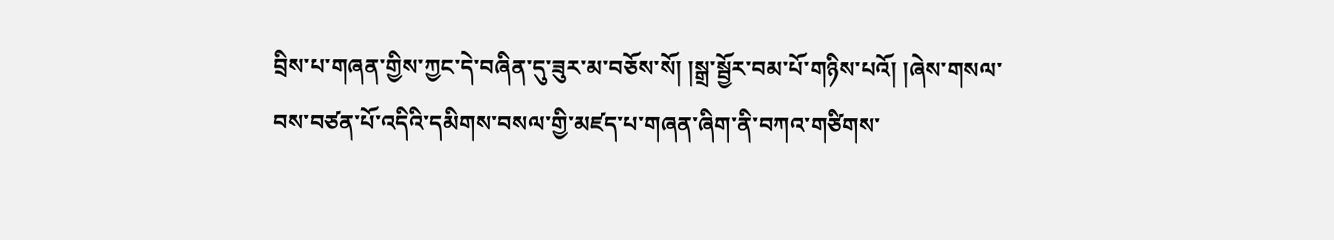བྲིས་པ་གཞན་གྱིས་ཀྱང་དེ་བཞིན་དུ་ཟུར་མ་བཅོས་སོ། །སྒྲ་སྦྱོར་བམ་པོ་གཉིས་པའོ། །ཞེས་གསལ་བས་བཙན་པོ་འདིའི་དམིགས་བསལ་གྱི་མཛད་པ་གཞན་ཞིག་ནི་བཀའ་གཙིགས་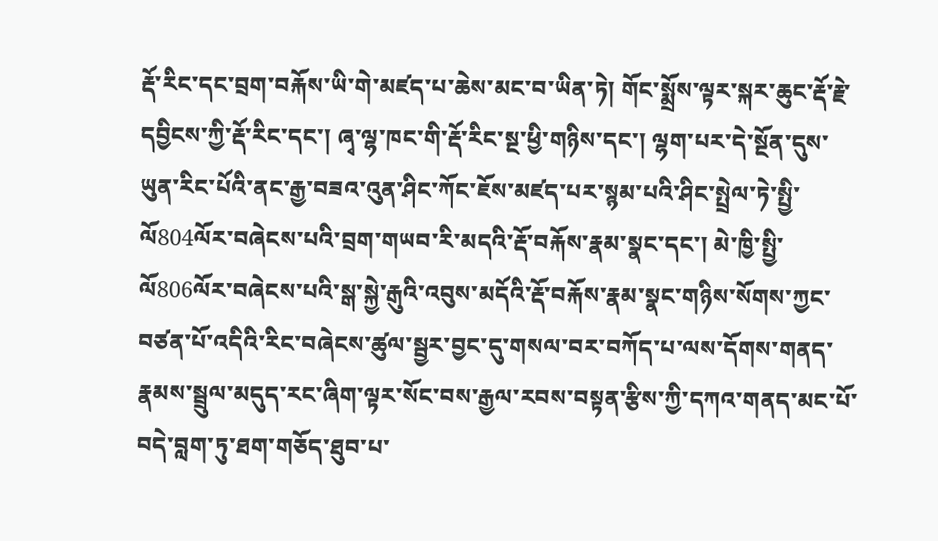རྡོ་རིང་དང་བྲག་བརྐོས་ཡི་གེ་མཛད་པ་ཆེས་མང་བ་ཡིན་ཏེ། གོང་སྨྲོས་ལྟར་སྐར་ཆུང་རྡོ་རྗེ་དབྱིངས་ཀྱི་རྡོ་རིང་དང་། ཞྭ་ལྷ་ཁང་གི་རྡོ་རིང་སྔ་ཕྱི་གཉིས་དང་། ལྷག་པར་དེ་སྔོན་དུས་ཡུན་རིང་པོའི་ནང་རྒྱ་བཟའ་འུན་ཤིང་ཀོང་ཇོས་མཛད་པར་སྙམ་པའི་ཤིང་སྤྲེལ་ཏེ་སྤྱི་ལོ804ལོར་བཞེངས་པའི་བྲག་གཡབ་རི་མདའི་རྡོ་བརྐོས་རྣམ་སྣང་དང་། མེ་ཁྱི་སྤྱི་ལོ806ལོར་བཞེངས་པའི་སྒ་སྐྱེ་རྒུའི་འབུས་མདོའི་རྡོ་བརྐོས་རྣམ་སྣང་གཉིས་སོགས་ཀྱང་བཙན་པོ་འདིའི་རིང་བཞེངས་ཚུལ་སྦྱར་བྱང་དུ་གསལ་བར་བཀོད་པ་ལས་དོགས་གནད་རྣམས་སྦྲུལ་མདུད་རང་ཞིག་ལྟར་སོང་བས་རྒྱལ་རབས་བསྟན་རྩིས་ཀྱི་དཀའ་གནད་མང་པོ་བདེ་བླག་ཏུ་ཐག་གཅོད་ཐུབ་པ་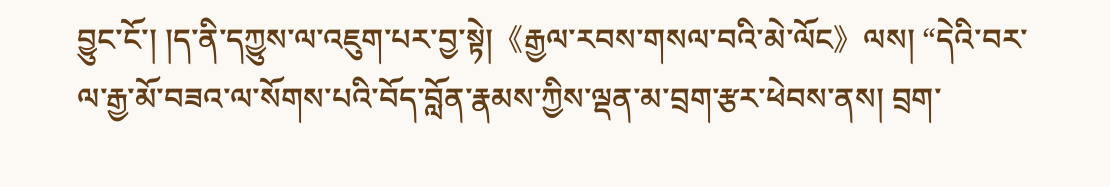བྱུང་ངོ་། །ད་ནི་དཀྱུས་ལ་འཇུག་པར་བྱ་སྟེ།《རྒྱལ་རབས་གསལ་བའི་མེ་ལོང》ལས། “དེའི་བར་ལ་རྒྱ་མོ་བཟའ་ལ་སོགས་པའི་བོད་བློན་རྣམས་ཀྱིས་ལྡན་མ་བྲག་རྩར་ཕེབས་ནས། བྲག་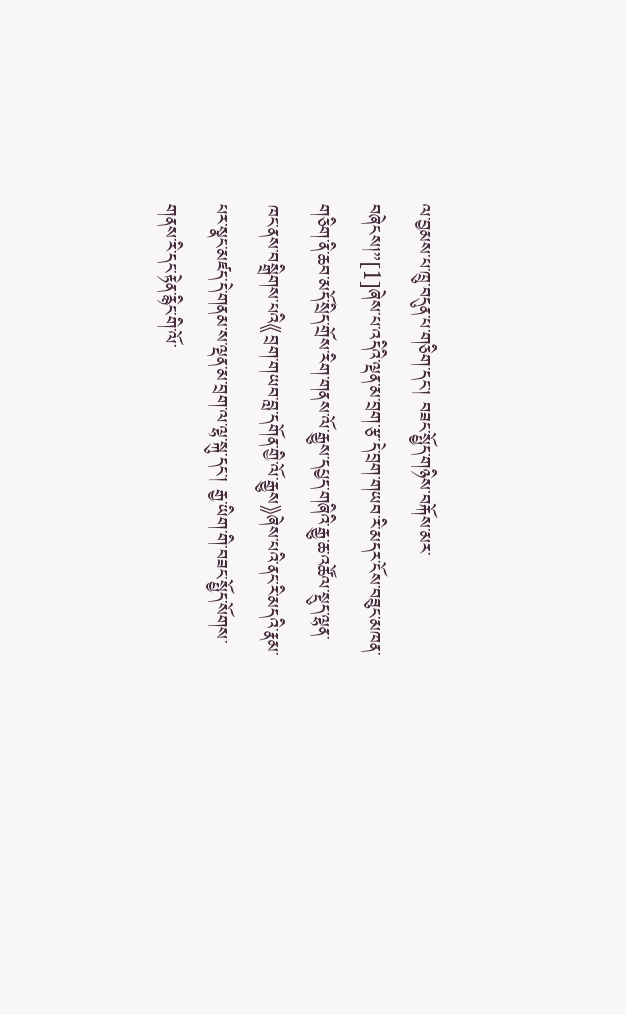ལ་བྱམས་པ་ཁྲུ་བདུན་པ་གཅིག་དང་། བཟང་སྤྱོད་གཉིས་བརྐོས་མར་བཞེངས།”[1]ཞེས་པ་འདིའི་ལྡན་མ་བྲག་རྩ་དེ་བྲག་གཡབ་རི་མདར་ངོས་བཟུང་མཁན་གཅིག་ནི་ཆབ་མདོ་སྲིད་གྲོས་རིག་གནས་ལོ་རྒྱུས་དཔྱད་གཞིའི་རྒྱུ་ཆ་འཚོལ་སྡུད་ལྷན་ཁང་ནས་བསྒྲིགས་པའི《བྲག་གཡབ་བླ་དགོན་གྱི་ལོ་རྒྱུས》ཞེས་པའི་ནང་རི་མདའི་རྣམ་པར་སྣང་མཛད་དེ་གནམ་ས་ལྡན་མ་བྲག་ལ་ལྷ་སྐུ་དང་། རྒྱ་ཡིག་གི་བཟང་སྤྱོད་སོགས་གནས་རི་དང་རྟེན་རྙིང་གི་ལོ་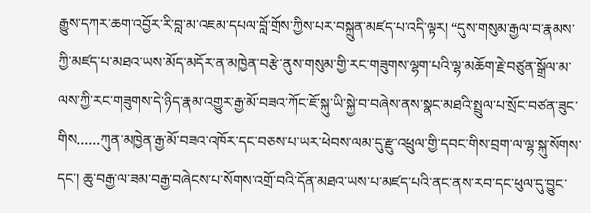རྒྱུས་དཀར་ཆག་འབྱོར་རི་བླ་མ་འཇམ་དཔལ་བློ་གྲོས་ཀྱིས་པར་བསྐྲུན་མཛད་པ་འདི་ལྟར། “དུས་གསུམ་རྒྱལ་བ་རྣམས་ཀྱི་མཛད་པ་མཐའ་ཡས་མོད་མདོར་ན་མཁྱེན་བརྩེ་ནུས་གསུམ་གྱི་རང་གཟུགས་ལྷག་པའི་ལྷ་མཆོག་རྗེ་བཙུན་སྒྲོལ་མ་ལས་ཀྱི་རང་གཟུགས་དེ་ཉིད་རྣམ་འགྱུར་རྒྱ་མོ་བཟའ་ཀོང་ཇོ་སྐུ་ཡི་སྐྱེ་བ་བཞེས་ནས་སྣང་མཐའི་སྤྲུལ་པ་སྲོང་བཙན་ཟུང་གིས......ཀུན་མཁྱེན་རྒྱ་མོ་བཟའ་འཁོར་དང་བཅས་པ་ཡར་ཕེབས་ལམ་དུ་རྫུ་འཕྲུལ་གྱི་དབང་གིས་བྲག་ལ་ལྷ་སྐུ་སོགས་དང་། ཆུ་བརྒྱ་ལ་ཟམ་བརྒྱ་བཞེངས་པ་སོགས་འགྲོ་བའི་དོན་མཐའ་ཡས་པ་མཛད་པའི་ནང་ནས་རབ་དང་ཕུལ་དུ་བྱུང་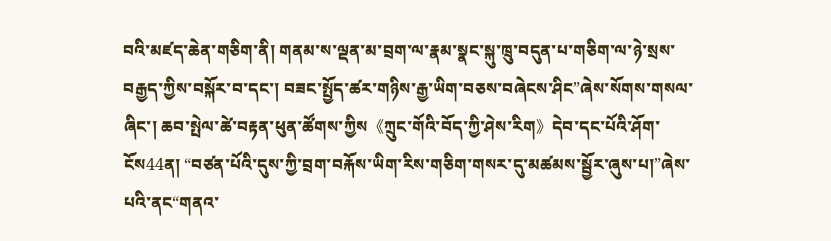བའི་མཛད་ཆེན་གཅིག་ནི། གནམ་ས་ལྡན་མ་བྲག་ལ་རྣམ་སྣང་སྐུ་ཁྲུ་བདུན་པ་གཅིག་ལ་ཉེ་སྲས་བརྒྱད་ཀྱིས་བསྐོར་བ་དང་། བཟང་སྤྱོད་ཚར་གཉིས་རྒྱ་ཡིག་བཅས་བཞེངས་ཤིང”ཞེས་སོགས་གསལ་ཞིང་། ཆབ་སྤེལ་ཚེ་བརྟན་ཕུན་ཚོགས་ཀྱིས《ཀྲུང་གོའི་བོད་ཀྱི་ཤེས་རིག》དེབ་དང་པོའི་ཤོག་ངོས44ན། “བཙན་པོའི་དུས་ཀྱི་བྲག་བརྐོས་ཡིག་རིས་གཅིག་གསར་དུ་མཚམས་སྦྱོར་ཞུས་པ།”ཞེས་པའི་ནང“གནའ་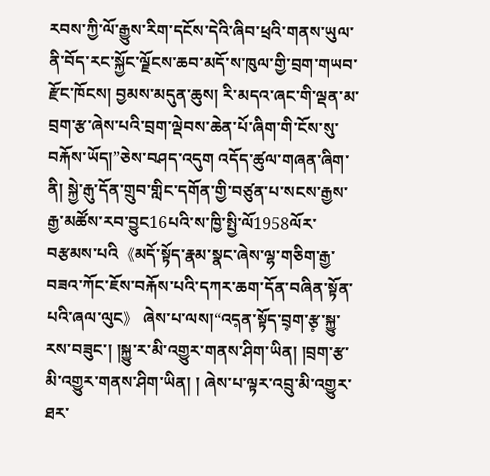རབས་ཀྱི་ལོ་རྒྱུས་རིག་དངོས་དེའི་ཞིབ་ཕྲའི་གནས་ཡུལ་ནི་བོད་རང་སྐྱོང་ལྗོངས་ཆབ་མདོ་ས་ཁུལ་གྱི་བྲག་གཡབ་རྫོང་ཁོངས། བྱམས་མདུན་ཆུས། རི་མདའ་ཞང་གི་ལྡན་མ་བྲག་རྩ་ཞེས་པའི་བྲག་ལྡེབས་ཆེན་པོ་ཞིག་གི་ངོས་སུ་བརྐོས་ཡོད།”ཅེས་བཤད་འདུག འདོད་ཚུལ་གཞན་ཞིག་ནི། སྐྱེ་རྒུ་དོན་གྲུབ་གླིང་དགོན་གྱི་བཙུན་པ་སངས་རྒྱས་རྒྱ་མཚོས་རབ་བྱུང16པའི་ས་ཁྱི་སྤྱི་ལོ1958ལོར་བརྩམས་པའི《མདོ་སྟོད་རྣམ་སྣང་ཞེས་ལྷ་གཅིག་རྒྱ་བཟའ་ཀོང་ཇོས་བརྐོས་པའི་དཀར་ཆག་དོན་བཞིན་སྟོན་པའི་ཞལ་ལུང》 ཞེས་པ་ལས།“འད༷ན་སྟོད་བྲ༷ག་རྩ༷་སྐྱུ་རས་བཟུང་། །སྐྱུ་ར་མི་འགྱུར་གནས་ཤིག་ཡིན། །བྲག་རྩ་མི་འགྱུར་གནས་ཤིག་ཡིན། ། ཞེས་པ་ལྟར་འབྲུ་མི་འགྱུར་ཐར་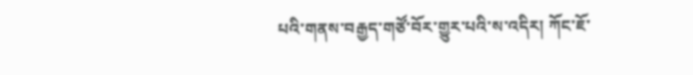པའི་གནས་བརྒྱད་གཙོ་བོར་གྱུར་པའི་ས་འདིར། ཀོང་ཇོ་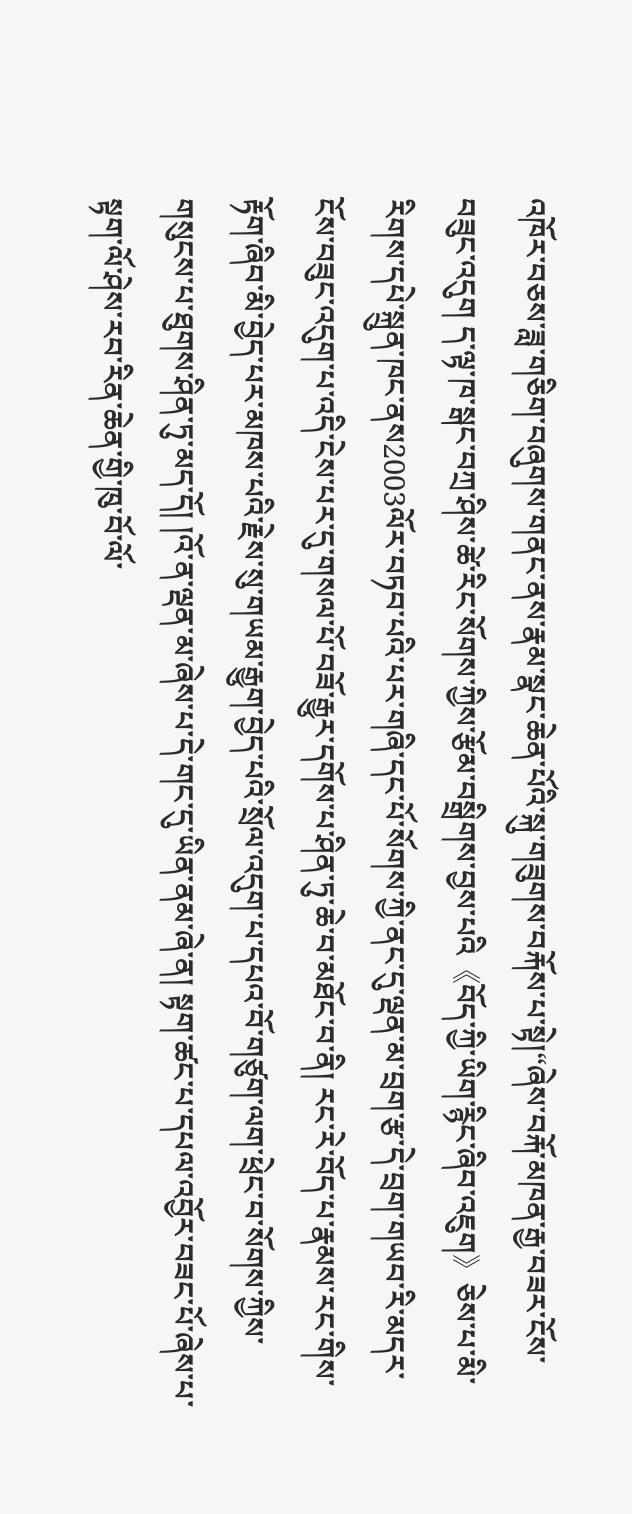འཁོར་བཅས་ཟླ་གཅིག་བཞུགས་གནང་ནས་རྣམ་སྣང་ཆེན་པོའི་སྐུ་གཟུགས་བརྐོས་པ་སྟེ།“ཞེས་བརྐོ་མཁན་རྒྱ་བཟར་ངོས་བཟུང་འདུག ད་ལྟ་ཁ་སྒང་བཀྲ་ཤིས་ཚེ་རིང་སོགས་ཀྱིས་རྩོམ་བསྒྲིགས་བྱས་པའི《བོད་ཀྱི་ཡིག་རྙིང་ཞིབ་འཇུག》ཅེས་པ་མི་རིགས་དཔེ་སྐྲུན་ཁང་ནས2003ལོར་བཏབ་པའི་པར་གཞི་དང་པོ་སོགས་ཀྱི་ནང་དུ་ལྡན་མ་བྲག་རྩ་དེ་བྲག་གཡབ་རི་མདར་ངོས་བཟུང་འདུག་པ་འདི་ངེས་པར་དུ་གསལ་པོ་བཟོ་རྒྱུར་དགོས་པ་ཤིན་ཏུ་ཆེ་བ་མཐོང་བ་ནི། རང་རེ་བོད་པ་རྣམས་རང་གིས་རྟོག་ཞིབ་མི་བྱེད་པར་མཁས་པའི་རྗེས་སུ་གཡམ་རྒྱུག་བྱེད་པའི་སྲོལ་འདུག་པ་དཔའ་བོ་གཙུག་ལག་ཕྲེང་བ་སོགས་ཀྱིས་གསུངས་པ་ཐུགས་ཤིན་ཏུ་མད་དོ། །འོ་ན་ལྡན་མ་ཞེས་པ་དེ་གང་དུ་ཡིན་ནམ་ཞེ་ན། སྟག་ཚང་པ་དཔལ་འབྱོར་བཟང་པོ་ཞེས་པ་སྟག་ལོ་ཤེས་རབ་རིན་ཆེན་གྱི་ཁུ་བོ་ལོ་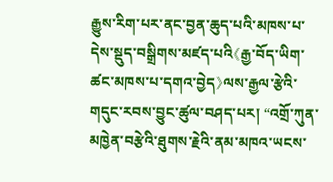རྒྱུས་རིག་པར་ནང་བྱན་ཆུད་པའི་མཁས་པ་དེས་སྡུད་བསྒྲིགས་མཛད་པའི《རྒྱ་བོད་ཡིག་ཚང་མཁས་པ་དགའ་བྱེད》ལས་རྒྱལ་རྩེའི་གདུང་རབས་བྱུང་ཚུལ་བཤད་པར། “འགྲོ་ཀུན་མཁྱེན་བརྩེའི་ཐུགས་རྗེའི་ནམ་མཁའ་ཡངས་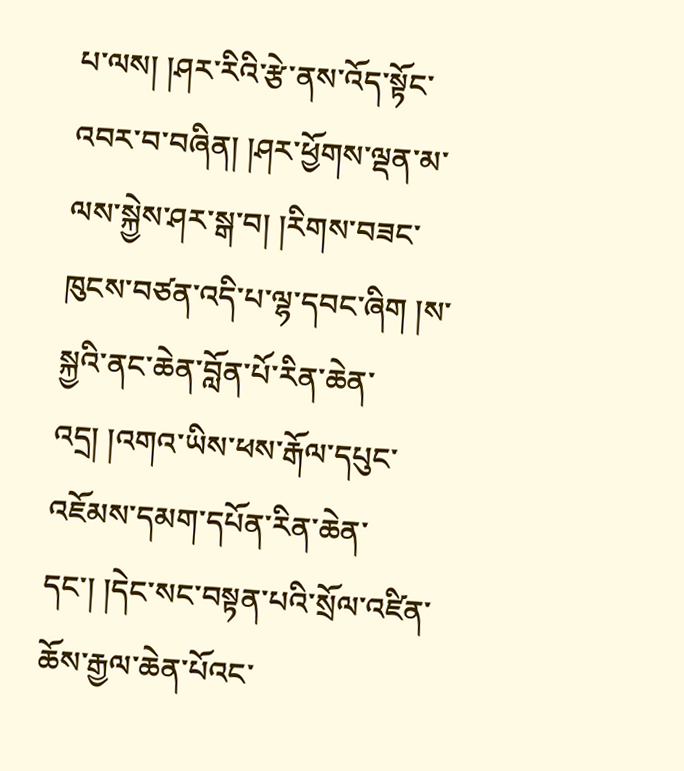པ་ལས། །ཤར་རིའི་རྩེ་ནས་འོད་སྟོང་འབར་བ་བཞིན། །ཤར་ཕྱོགས་ལྡན་མ་ལས་སྐྱེས་ཤར་སྒ་བ། །རིགས་བཟང་ཁུངས་བཙན་འདི་པ་ལྷ་དབང་ཞིག །ས་སྐྱའི་ནང་ཆེན་བློན་པོ་རིན་ཆེན་འདྲ། །འགའ་ཡིས་ཕས་རྒོལ་དཔུང་འཇོམས་དམག་དཔོན་རིན་ཆེན་དང་། །དེང་སང་བསྟན་པའི་སྲོལ་འཛིན་ཆོས་རྒྱལ་ཆེན་པོའང་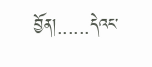བྱོན།......དེའང་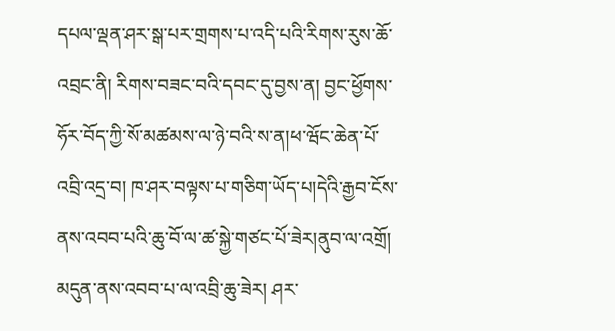དཔལ་ལྡན་ཤར་སྒ་པར་གྲགས་པ་འདི་པའི་རིགས་རུས་ཆོ་འབྲང་ནི། རིགས་བཟང་བའི་དབང་དུ་བྱས་ན། བྱང་ཕྱོགས་ཧོར་བོད་ཀྱི་སོ་མཚམས་ལ་ཉེ་བའི་ས་ན།ཕ་ཝོང་ཆེན་པོ་འབྲི་འདྲ་བ། ཁ་ཤར་བལྟས་པ་གཅིག་ཡོད་པ།དེའི་རྒྱབ་ངོས་ནས་འབབ་པའི་ཆུ་བོ་ལ་ཚ་སྐྱེ་གཙང་པོ་ཟེར།ནུབ་ལ་འགྲོ། མདུན་ནས་འབབ་པ་ལ་འབྲི་ཆུ་ཟེར། ཤར་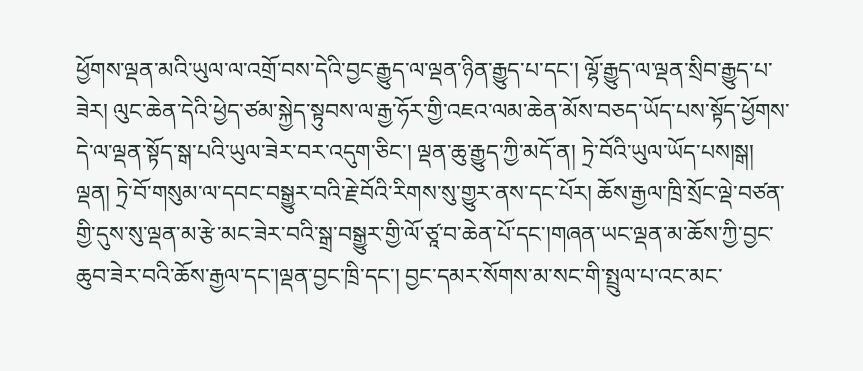ཕྱོགས་ལྡན་མའི་ཡུལ་ལ་འགྲོ་བས་དེའི་བྱང་རྒྱུད་ལ་ལྡན་ཉིན་རྒྱུད་པ་དང་། ལྷོ་རྒྱུད་ལ་ལྡན་སྲིབ་རྒྱུད་པ་ཟེར། ལུང་ཆེན་དེའི་ཕྱེད་ཙམ་སྐྱེད་སྟུབས་ལ་རྒྱ་ཧོར་གྱི་འཇའ་ལམ་ཆེན་མོས་བཅད་ཡོད་པས་སྟོད་ཕྱོགས་དེ་ལ་ལྡན་སྟོད་སྒ་པའི་ཡུལ་ཟེར་བར་འདུག་ཅིང་། ལྡན་ཆུ་རྒྱུད་ཀྱི་མདོ་ན། ཏྲེ་བོའི་ཡུལ་ཡོད་པས།སྒ། ལྡན། ཏྲེ་བོ་གསུམ་ལ་དབང་བསྒྱུར་བའི་རྗེ་བོའི་རིགས་སུ་གྱུར་ནས་དང་པོར། ཆོས་རྒྱལ་ཁྲི་སྲོང་ལྡེ་བཙན་གྱི་དུས་སུ་ལྡན་མ་རྩེ་མང་ཟེར་བའི་སྒྲ་བསྒྱུར་གྱི་ལོ་ཙཱ་བ་ཆེན་པོ་དང་།གཞན་ཡང་ལྡན་མ་ཆོས་ཀྱི་བྱང་ཆུབ་ཟེར་བའི་ཆོས་རྒྱལ་དང་།ལྡན་བྱང་ཁྲི་དང་། བྱང་དམར་སོགས་མ་སང་གི་སྤྲུལ་པ་འང་མང་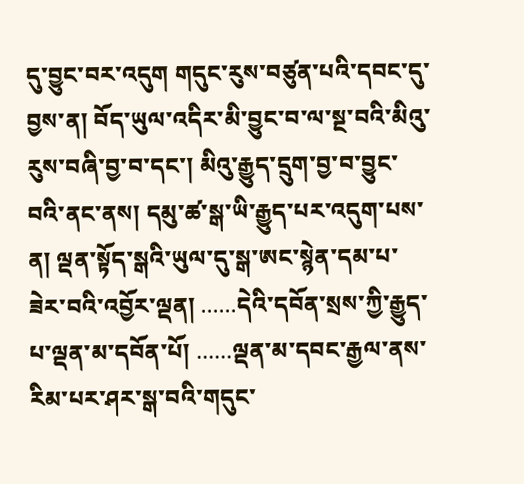དུ་བྱུང་བར་འདུག གདུང་རུས་བཙུན་པའི་དབང་དུ་བྱས་ན། བོད་ཡུལ་འདིར་མི་བྱུང་བ་ལ་སྔ་བའི་མིའུ་རུས་བཞི་བྱ་བ་དང་། མིའུ་རྒྱུད་དྲུག་བྱ་བ་བྱུང་བའི་ནང་ནས། དམུ་ཚ་སྒ་ཡི་རྒྱུད་པར་འདུག་པས་ན། ལྡན་སྟོད་སྒའི་ཡུལ་དུ་སྒ་ཨང་སྙེན་དམ་པ་ཟེར་བའི་འབྱོར་ལྡན། ......དེའི་དབོན་སྲས་ཀྱི་རྒྱུད་པ་ལྡན་མ་དབོན་པོ། ......ལྡན་མ་དབང་རྒྱལ་ནས་རིམ་པར་ཤར་སྒ་བའི་གདུང་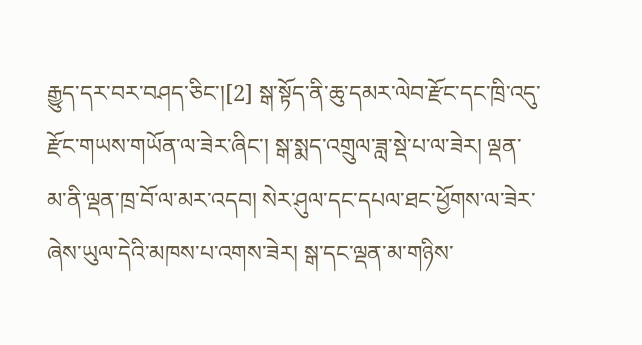རྒྱུད་དར་བར་བཤད་ཅིང་།[2] སྒ་སྟོད་ནི་ཆུ་དམར་ལེབ་རྫོང་དང་ཁྲི་འདུ་རྫོང་གཡས་གཡོན་ལ་ཟེར་ཞིང་། སྒ་སྨད་འགྲུལ་ཟླ་སྡེ་པ་ལ་ཟེར། ལྡན་མ་ནི་ལྡན་ཁྲ་བོ་ལ་མར་འདབ། སེར་ཤུལ་དང་དཔལ་ཐང་ཕྱོགས་ལ་ཟེར་ཞེས་ཡུལ་དེའི་མཁས་པ་འགས་ཟེར། སྒ་དང་ལྡན་མ་གཉིས་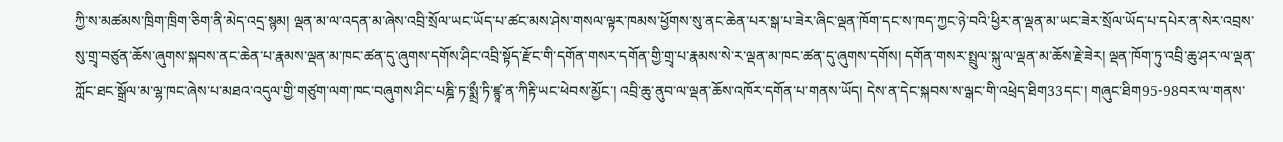ཀྱི་ས་མཚམས་ཁྲིག་ཁྲིག་ཅིག་ནི་མེད་འདྲ་སྙམ། ལྡན་མ་ལ་འདན་མ་ཞེས་འབྲི་སྲོལ་ཡང་ཡོད་པ་ཚང་མས་ཤེས་གསལ་ལྟར་ཁམས་ཕྱོགས་སུ་ནང་ཆེན་པར་སྒ་པ་ཟེར་ཞིང་ལྡན་ཁོག་དང་ས་ཁད་ཀྱང་ཉེ་བའི་ཕྱིར་ན་ལྡན་མ་ཡང་ཟེར་སྲོལ་ཡོད་པ་དཔེར་ན་སེར་འབྲས་སུ་གྲྭ་བཙུན་ཆོས་ཞུགས་སྐབས་ནང་ཆེན་པ་རྣམས་ལྡན་མ་ཁང་ཚན་དུ་ཞུགས་དགོས་ཤིང་འབྲི་སྟོད་རྫོང་གི་དགོན་གསར་དགོན་གྱི་གྲྭ་པ་རྣམས་སེ་ར་ལྡན་མ་ཁང་ཚན་དུ་ཞུགས་དགོས། དགོན་གསར་སྤྲུལ་སྐུ་ལ་ལྡན་མ་ཆོས་རྗེ་ཟེར། ལྡན་ཁོག་ཏུ་འབྲི་ཆུ་ཤར་ལ་ལྡན་ཀློང་ཐང་སྒྲོལ་མ་ལྷ་ཁང་ཞེས་པ་མཐའ་འདུལ་གྱི་གཙུག་ལག་ཁང་བཞུགས་ཤིང་པཎྜི་ཏ་སྨྲྀ་ཏི་ཛྙཱ་ན་ཀིརྟི་ཡང་ཕེབས་མྱོང་། འབྲི་ཆུ་ནུབ་ལ་ལྡན་ཆོས་འཁོར་དགོན་པ་གནས་ཡོད། དེས་ན་དེང་སྐབས་ས་ལྒང་གི་འཕྲེད་ཐིག33དང་། གཞུང་ཐིག95-98བར་ལ་གནས་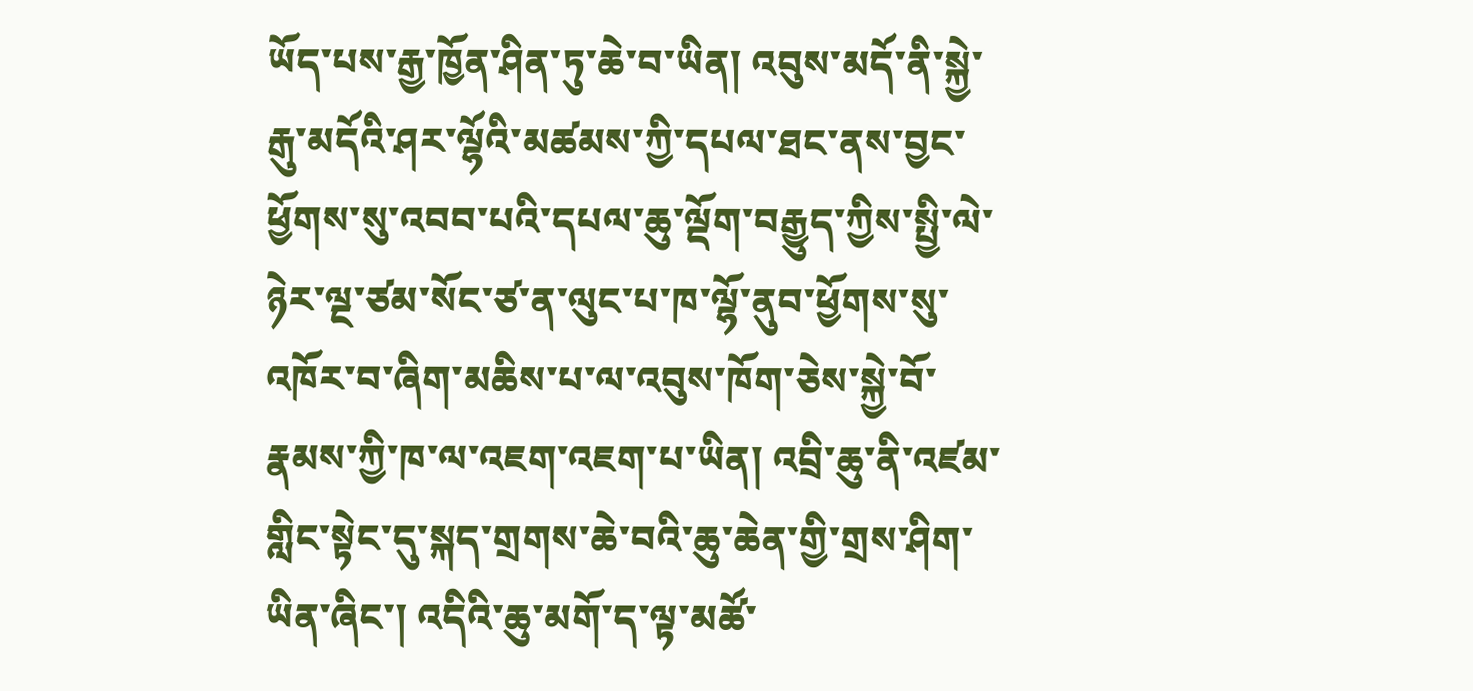ཡོད་པས་རྒྱ་ཁྱོན་ཤིན་ཏུ་ཆེ་བ་ཡིན། འབུས་མདོ་ནི་སྐྱེ་རྒུ་མདོའི་ཤར་ལྷོའི་མཚམས་ཀྱི་དཔལ་ཐང་ནས་བྱང་ཕྱོགས་སུ་འབབ་པའི་དཔལ་ཆུ་ལྡོག་བརྒྱུད་ཀྱིས་སྤྱི་ལེ་ཉེར་ལྔ་ཙམ་སོང་ཙ་ན་ལུང་པ་ཁ་ལྷོ་ནུབ་ཕྱོགས་སུ་འཁོར་བ་ཞིག་མཆིས་པ་ལ་འབུས་ཁོག་ཅེས་སྐྱེ་བོ་རྣམས་ཀྱི་ཁ་ལ་འཇག་འཇག་པ་ཡིན། འབྲི་ཆུ་ནི་འཛམ་གླིང་སྟེང་དུ་སྐད་གྲགས་ཆེ་བའི་ཆུ་ཆེན་གྱི་གྲས་ཤིག་ཡིན་ཞིང་། འདིའི་ཆུ་མགོ་ད་ལྟ་མཚོ་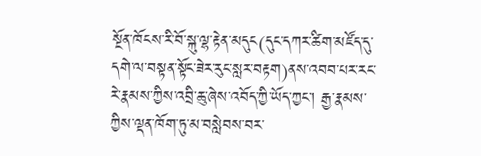སྔོན་ཁོངས་རི་བོ་སྐུ་ལྷ་རྟེན་མདུང(དུང་དཀར་ཚིག་མཛོད་དུ་དགེ་ལ་བསྟན་སྟོང་ཟེར་རུང་སླར་བརྟག)ནས་འབབ་པར་རང་རེ་རྣམས་ཀྱིས་འབྲི་ཆུ་ཞེས་འབོད་ཀྱི་ཡོད་ཀྱང་། རྒྱ་རྣམས་ཀྱིས་ལྡན་ཁོག་ཏུ་མ་བསླེབས་བར་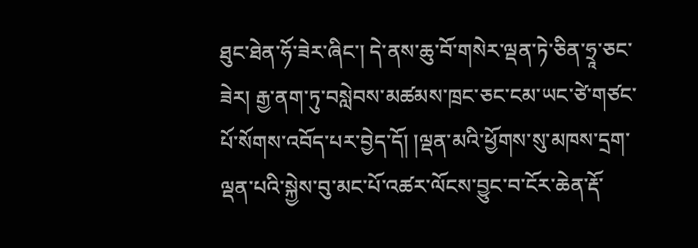ཐུང་ཐེན་ཧོ་ཟེར་ཞིང་། དེ་ནས་ཆུ་བོ་གསེར་ལྡན་ཏེ་ཅིན་ཧྲཱ་ཅང་ཟེར། རྒྱ་ནག་ཏུ་བསླེབས་མཚམས་ཁྲང་ཅང་ངམ་ཡང་ཙེ་གཙང་པོ་སོགས་འབོད་པར་བྱེད་དོ། །ལྡན་མའི་ཕྱོགས་སུ་མཁས་དྲག་ལྡན་པའི་སྐྱེས་བུ་མང་པོ་འཚར་ལོངས་བྱུང་བ་ངོར་ཆེན་རྡོ་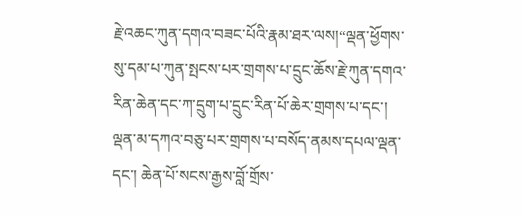རྗེ་འཆང་ཀུན་དགའ་བཟང་པོའི་རྣམ་ཐར་ལས།“ལྡན་ཕྱོགས་སུ་དམ་པ་ཀུན་སྤངས་པར་གྲགས་པ་དྲུང་ཆོས་རྗེ་ཀུན་དགའ་རིན་ཆེན་དང་ཀ་དྲུག་པ་དྲུང་རིན་པོ་ཆེར་གྲགས་པ་དང་། ལྡན་མ་དཀའ་བཅུ་པར་གྲགས་པ་བསོད་ནམས་དཔལ་ལྡན་དང་། ཆེན་པོ་སངས་རྒྱས་བློ་གྲོས་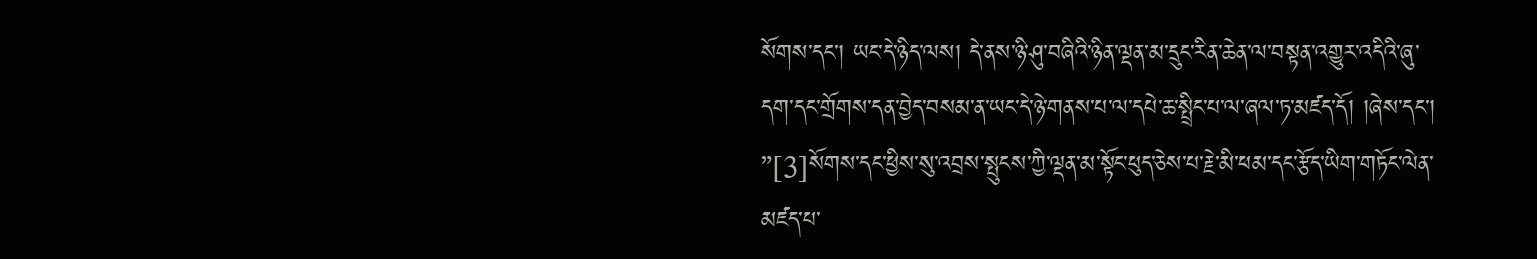སོགས་དང་། ཡང་དེ་ཉིད་ལས། དེ་ནས་ཉི་ཤུ་བཞིའི་ཉིན་ལྡན་མ་དྲུང་རིན་ཆེན་ལ་བསྟན་འགྱུར་འདིའི་ཞུ་དག་དང་གྲོགས་དན་བྱེད་བསམ་ན་ཡང་དེ་ཉེ་གནས་པ་ལ་དཔེ་ཆ་སྤྲིང་པ་ལ་ཞལ་ཏ་མཛད་དོ། །ཞེས་དང་། ”[3]སོགས་དང་ཕྱིས་སུ་འབྲས་སྤུངས་ཀྱི་ལྡན་མ་སྟོང་ཕུད་ཅེས་པ་རྗེ་མི་ཕམ་དང་རྩོད་ཡིག་གཏོང་ལེན་མཛད་པ་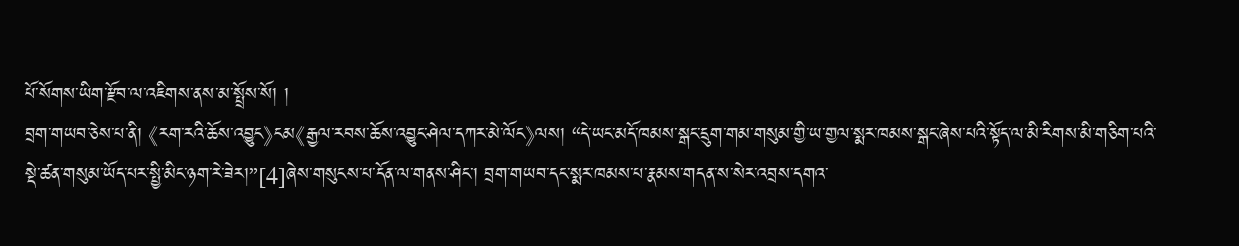པོ་སོགས་ཡིག་རྫོབ་ལ་འཇིགས་ནས་མ་སྤྲོས་སོ། །
བྲག་གཡབ་ཅེས་པ་ནི། 《རག་རའི་ཆོས་འབྱུང》ངམ《རྒྱལ་རབས་ཆོས་འབྱུང་ཤེལ་དཀར་མེ་ལོང》ལས། “དེ་ཡང་མདོ་ཁམས་སྒང་དྲུག་གམ་གསུམ་གྱི་ཡ་གྱལ་སྨར་ཁམས་སྒང་ཞེས་པའི་སྟོད་ལ་མི་རིགས་མི་གཅིག་པའི་སྡེ་ཚན་གསུམ་ཡོད་པར་སྤྱི་མིང་ཉག་རེ་ཟེར།”[4]ཞེས་གསུངས་པ་དོན་ལ་གནས་ཤིང་། བྲག་གཡབ་དང་སྨར་ཁམས་པ་རྣམས་གདན་ས་སེར་འབྲས་དགའ་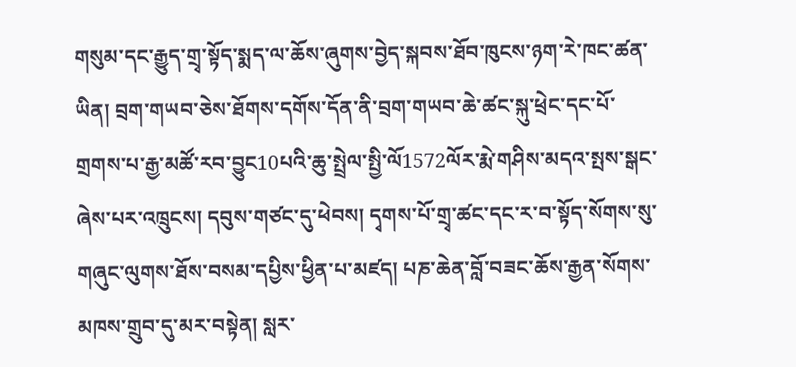གསུམ་དང་རྒྱུད་གྲྭ་སྟོད་སྨད་ལ་ཆོས་ཞུགས་བྱེད་སྐབས་ཐོབ་ཁུངས་ཉག་རེ་ཁང་ཚན་ཡིན། བྲག་གཡབ་ཅེས་ཐོགས་དགོས་དོན་ནི་བྲག་གཡབ་ཆེ་ཚང་སྐུ་ཕྲེང་དང་པོ་གྲགས་པ་རྒྱ་མཚོ་རབ་བྱུང10པའི་ཆུ་སྤྲེལ་སྤྱི་ལོ1572ལོར་རྨེ་གཤིས་མདའ་སྤས་སྒང་ཞེས་པར་འཁྲུངས། དབུས་གཙང་དུ་ཕེབས། དྭགས་པོ་གྲྭ་ཚང་དང་ར་བ་སྟོད་སོགས་སུ་གཞུང་ལུགས་ཐོས་བསམ་དཔྱིས་ཕྱིན་པ་མཛད། པཎ་ཆེན་བློ་བཟང་ཆོས་རྒྱན་སོགས་མཁས་གྲུབ་དུ་མར་བསྟེན། སླར་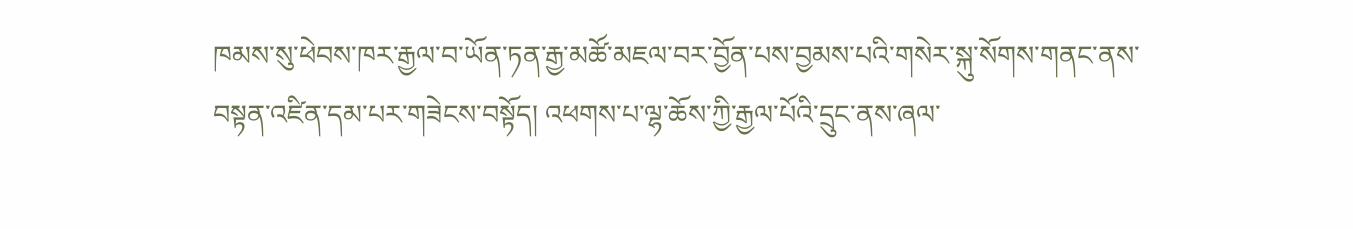ཁམས་སུ་ཕེབས་ཁར་རྒྱལ་བ་ཡོན་ཏན་རྒྱ་མཚོ་མཇལ་བར་བྱོན་པས་བྱམས་པའི་གསེར་སྐུ་སོགས་གནང་ནས་བསྟན་འཛིན་དམ་པར་གཟེངས་བསྟོད། འཕགས་པ་ལྷ་ཆོས་ཀྱི་རྒྱལ་པོའི་དྲུང་ནས་ཞལ་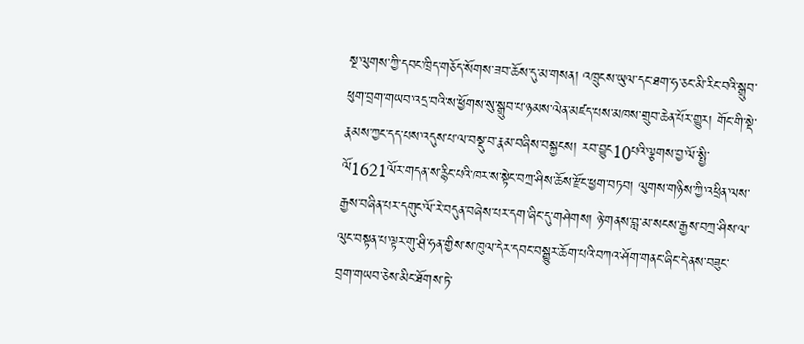སྔ་ལུགས་ཀྱི་དབང་ཁྲིད་གཅོད་སོགས་ཟབ་ཆོས་དུ་མ་གསན། འཁྲུངས་ཡུལ་དང་ཐག་ཧ་ཅང་མི་རིང་བའི་སྒྲུབ་ཕུག་བྲག་གཡབ་འདྲ་བའི་ས་ཕྱོགས་སུ་སྒྲུབ་པ་ཉམས་ལེན་མཛད་པས་མཁས་གྲུབ་ཆེན་པོར་གྱུར། གོང་གི་སྡེ་རྣམས་ཀྱང་དད་པས་འདུས་པ་ལ་བསྡུ་བ་རྣམ་བཞིས་བསྐྱངས། རབ་བྱུང10པའི་ལྕགས་བྱ་ལོ་སྤྱི་ལོ1621ལོར་གདན་ས་རྙིང་པའི་ཁར་ས་སྟེང་བཀྲ་ཤིས་ཆོས་རྫོང་ཕྱག་བཏབ། ལུགས་གཉིས་ཀྱི་འཕྲིན་ལས་རྒྱས་བཞིན་པར་དགུང་ལོ་རེ་བདུན་བཞེས་པར་དག་ཞིང་དུ་གཤེགས། ཉེ་གནས་བླ་མ་སངས་རྒྱས་བཀྲ་ཤིས་ལ་ལུང་བསྟན་པ་ལྟར་གུ་ཤྲི་ཧན་གྱིས་ས་ཁུལ་དེར་དབང་བསྒྱུར་ཆོག་པའི་བཀའ་ཤོག་གནང་ཞིང་དེ་ནས་བཟུང་བྲག་གཡབ་ཅེས་མིང་ཐོགས་ཏེ་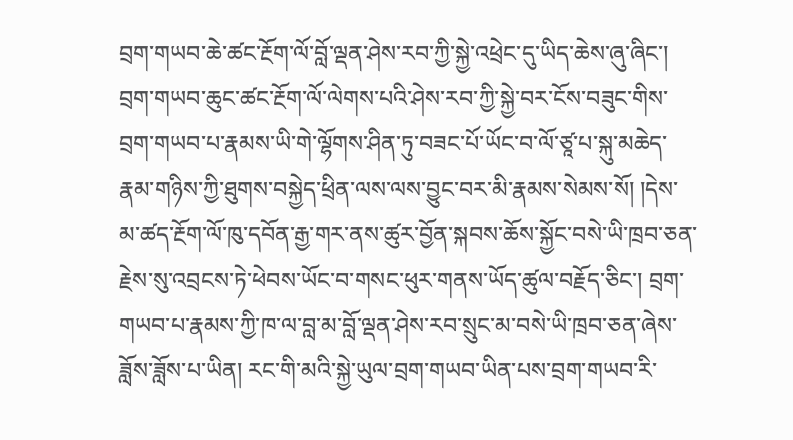བྲག་གཡབ་ཆེ་ཚང་རྔོག་ལོ་བློ་ལྡན་ཤེས་རབ་ཀྱི་སྐྱེ་འཕྲེང་དུ་ཡིད་ཆེས་ཞུ་ཞིང་། བྲག་གཡབ་ཆུང་ཚང་རྔོག་ལོ་ལེགས་པའི་ཤེས་རབ་ཀྱི་སྐྱེ་བར་ངོས་བཟུང་གིས་བྲག་གཡབ་པ་རྣམས་ཡི་གེ་ལྷོགས་ཤིན་ཏུ་བཟང་པོ་ཡོང་བ་ལོ་ཙཱ་པ་སྐུ་མཆེད་རྣམ་གཉིས་ཀྱི་ཐུགས་བསྐྱེད་ཕྲིན་ལས་ལས་བྱུང་བར་མི་རྣམས་སེམས་སོ། །དེས་མ་ཚད་རྔོག་ལོ་ཁུ་དབོན་རྒྱ་གར་ནས་ཚུར་བྱོན་སྐབས་ཆོས་སྐྱོང་བསེ་ཡི་ཁྲབ་ཅན་རྗེས་སུ་འབྲངས་ཏེ་ཕེབས་ཡོང་བ་གསང་ཕུར་གནས་ཡོད་ཚུལ་བརྗོད་ཅིང་། བྲག་གཡབ་པ་རྣམས་ཀྱི་ཁ་ལ་བླ་མ་བློ་ལྡན་ཤེས་རབ་སྲུང་མ་བསེ་ཡི་ཁྲབ་ཅན་ཞེས་ཟློས་ཟློས་པ་ཡིན། རང་གི་མའི་སྐྱེ་ཡུལ་བྲག་གཡབ་ཡིན་པས་བྲག་གཡབ་རི་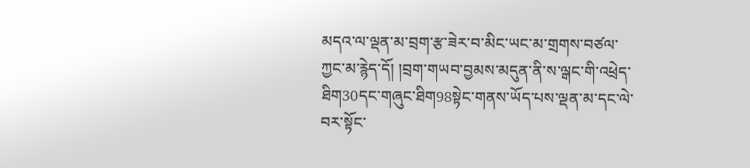མདའ་ལ་ལྡན་མ་བྲག་རྩ་ཟེར་བ་མིང་ཡང་མ་གྲགས་བཙལ་ཀྱང་མ་རྙེད་དོ། །བྲག་གཡབ་བྱམས་མདུན་ནི་ས་ལྒང་གི་འཕྲེད་ཐིག30དང་གཞུང་ཐིག98སྟེང་གནས་ཡོད་པས་ལྡན་མ་དང་ལེ་བར་སྟོང་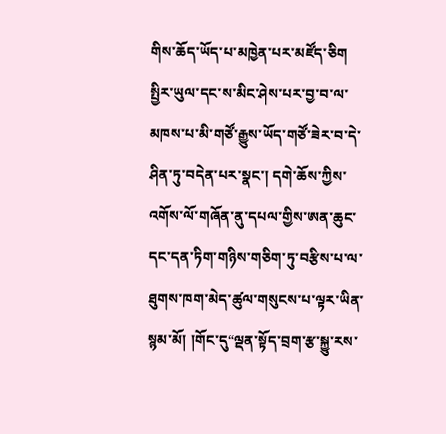གིས་ཆོད་ཡོད་པ་མཁྱེན་པར་མཛོད་ཅིག སྤྱིར་ཡུལ་དང་ས་མིང་ཤེས་པར་བྱ་བ་ལ་མཁས་པ་མི་གཙོ་རྒྱུས་ཡོད་གཙོ་ཟེར་བ་དེ་ཤིན་ཏུ་བདེན་པར་སྣང་། དགེ་ཆོས་ཀྱིས་འགོས་ལོ་གཞོན་ནུ་དཔལ་གྱིས་ཨན་ཆུང་དང་དན་ཏིག་གཉིས་གཅིག་ཏུ་བརྩིས་པ་ལ་ཐུགས་ཁག་མེད་ཚུལ་གསུངས་པ་ལྟར་ཡིན་སྙམ་མོ། །གོང་དུ“ལྡན་སྟོད་བྲག་རྩ་སྐྱུ་རས་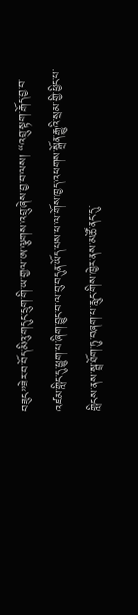བཟུང”ཟེར་བ་བོད་མིའུ་གདུང་དྲུག་གི་ཡ་གྱལ་ཨ་ལྕགས་འབྲུ་ཞེས་བྱ་བ་ལས། “འབྲུ་སྟག་རྒོད་བྱ་བ་འཛམ་གླིང་དུ་ཕྱུག་པ་ཞིག་བྱུང་བ་ལ་བུ་བདུན་ཡོད་པས་ཕ་ལ་གོས་ཁྱད་འཕགས་སྒྲོན་རྒྱུའི་སྲམ་གྱི་ཕྱིང་པ་གླིངས་ནས་སྦྲ་ཐོག་ཏུ་བཞག་པ་རླུང་གིས་ཁྱེར་ནས་མཚོ་ནང་དུ་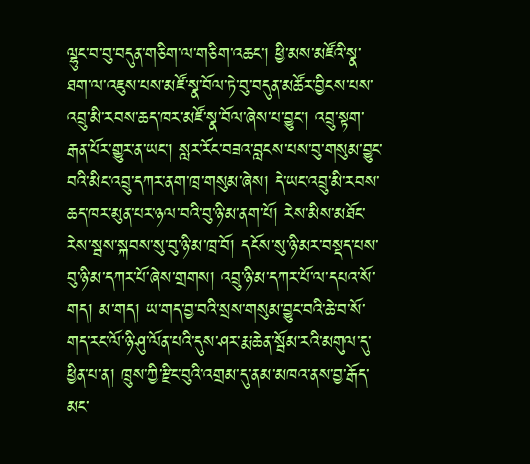ལྷུང་བ་བུ་བདུན་གཅིག་ལ་གཅིག་འཆང་། ཕྱི་མས་མཛོའི་སྣ་ཐག་ལ་འཇུས་པས་མཛོ་སྣ་བོལ་ཏེ་བུ་བདུན་མཚོར་བྱིངས་པས་འབྲུ་མི་རབས་ཆད་ཁར་མཛོ་སྣ་བོལ་ཞེས་པ་བྱུང་། འབྲུ་སྟག་རྒན་པོར་གྱུར་ན་ཡང་། སླར་རོང་བཟའ་བླངས་པས་བུ་གསུམ་བྱུང་བའི་མིང་འབྲུ་དཀར་ནག་ཁྲ་གསུམ་ཞེས། དེ་ཡང་འབྲུ་མི་རབས་ཆད་ཁར་མུན་པར་ཉལ་བའི་བུ་ཉི་མ་ནག་པོ། རེས་མིས་མཐོང་རེས་སྦས་སྐབས་སུ་བུ་ཉི་མ་ཁྲ་བོ། དངོས་སུ་ཉི་མར་བསྡད་པས་བུ་ཉི་མ་དཀར་པོ་ཞེས་གྲགས། འབྲུ་ཉི་མ་དཀར་པོ་ལ་དཔའ་སོ་གད། མ་གད། ཡ་གད་བྱ་བའི་སྲས་གསུམ་བྱུང་བའི་ཆེ་བ་སོ་གད་རང་ལོ་ཉི་ཤུ་ལོན་པའི་དུས་ཤར་རྨ་ཆེན་སྦོམ་རའི་མགུལ་དུ་ཕྱིན་པ་ན། ཁྲུས་ཀྱི་རྫིང་བུའི་འགྲམ་དུ་ནམ་མཁའ་ནས་བྱ་རྒོད་མང་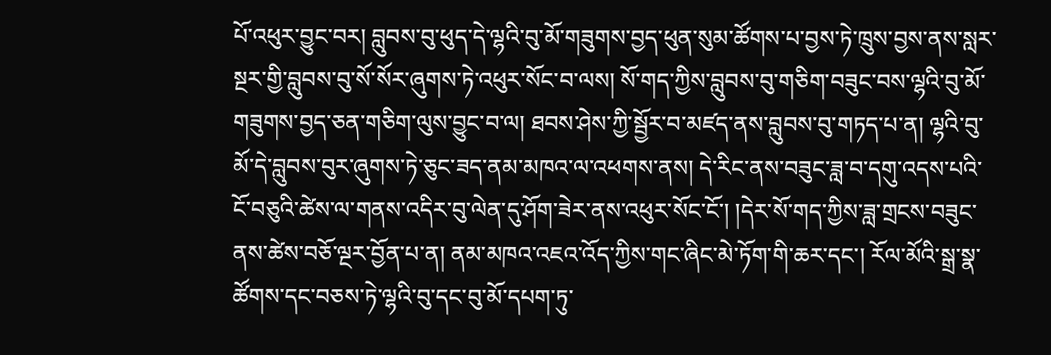པོ་འཕུར་བྱུང་བར། བླུབས་བུ་ཕུད་དེ་ལྷའི་བུ་མོ་གཟུགས་བྱད་ཕུན་སུམ་ཚོགས་པ་བྱས་ཏེ་ཁྲུས་བྱས་ནས་སླར་སྔར་གྱི་བླུབས་བུ་སོ་སོར་ཞུགས་ཏེ་འཕུར་སོང་བ་ལས། སོ་གད་ཀྱིས་བླུབས་བུ་གཅིག་བཟུང་བས་ལྷའི་བུ་མོ་གཟུགས་བྱད་ཅན་གཅིག་ལུས་བྱུང་བ་ལ། ཐབས་ཤེས་ཀྱི་སྦྱོར་བ་མཛད་ནས་བླུབས་བུ་གཏད་པ་ན། ལྷའི་བུ་མོ་དེ་བླུབས་བུར་ཞུགས་ཏེ་ཅུང་ཟད་ནམ་མཁའ་ལ་འཕགས་ནས། དེ་རིང་ནས་བཟུང་ཟླ་བ་དགུ་འདས་པའི་ངོ་བཅུའི་ཚེས་ལ་གནས་འདིར་བུ་ལེན་དུ་ཤོག་ཟེར་ནས་འཕུར་སོང་ངོ་། །དེར་སོ་གད་ཀྱིས་ཟླ་གྲངས་བཟུང་ནས་ཚེས་བཅོ་ལྔར་བྱོན་པ་ན། ནམ་མཁའ་འཇའ་འོད་ཀྱིས་གང་ཞིང་མེ་ཏོག་གི་ཆར་དང་། རོལ་མོའི་སྒྲ་སྣ་ཚོགས་དང་བཅས་ཏེ་ལྷའི་བུ་དང་བུ་མོ་དཔག་ཏུ་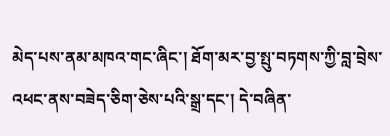མེད་པས་ནམ་མཁའ་གང་ཞིང་། ཐོག་མར་བྱ་སྤུ་བཏགས་ཀྱི་བླ་བྲེས་འཕང་ནས་བཟེད་ཅིག་ཅེས་པའི་སྒྲ་དང་། དེ་བཞིན་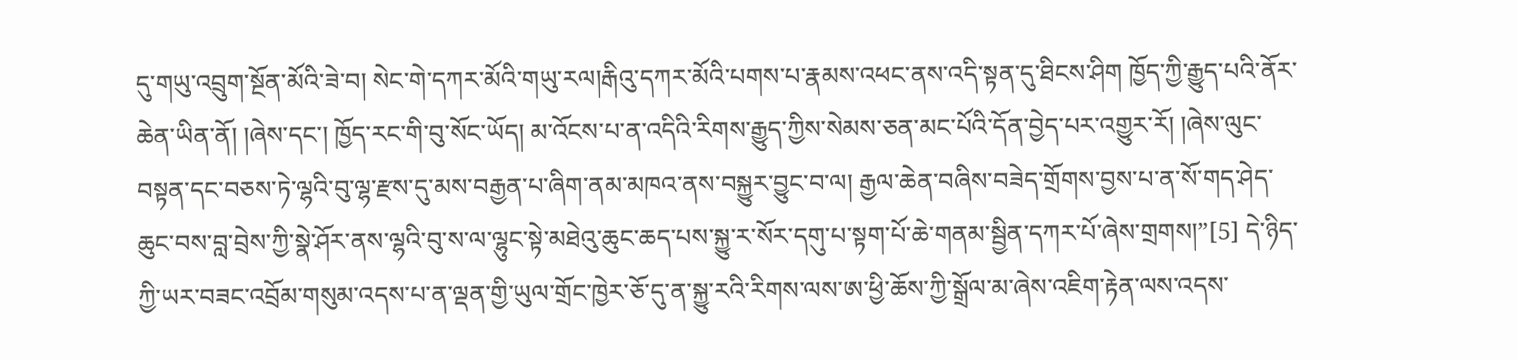དུ་གཡུ་འབྲུག་སྔོན་མོའི་ཟེ་བ། སེང་གེ་དཀར་མོའི་གཡུ་རལ།རྒིའུ་དཀར་མོའི་པགས་པ་རྣམས་འཕང་ནས་འདི་སྟན་དུ་ཐིངས་ཤིག ཁྱོད་ཀྱི་རྒྱུད་པའི་ནོར་ཆེན་ཡིན་ནོ། །ཞེས་དང་། ཁྱོད་རང་གི་བུ་སོང་ཡོད། མ་འོངས་པ་ན་འདིའི་རིགས་རྒྱུད་ཀྱིས་སེམས་ཅན་མང་པོའི་དོན་བྱེད་པར་འགྱུར་རོ། །ཞེས་ལུང་བསྟན་དང་བཅས་ཏེ་ལྷའི་བུ་ལྷ་རྫས་དུ་མས་བརྒྱན་པ་ཞིག་ནམ་མཁའ་ནས་བསྐྱུར་བྱུང་བ་ལ། རྒྱལ་ཆེན་བཞིས་བཟེད་གྲོགས་བྱས་པ་ན་སོ་གད་ཤེད་ཆུང་བས་བླ་བྲེས་ཀྱི་སྣེ་ཤོར་ནས་ལྷའི་བུ་ས་ལ་ལྷུང་སྟེ་མཐེའུ་ཆུང་ཆད་པས་སྐྱུ་ར་སོར་དགུ་པ་སྟག་པོ་ཆེ་གནམ་སྦྱིན་དཀར་པོ་ཞེས་གྲགས།”[5] དེ་ཉིད་ཀྱི་ཡར་བཟང་འབྲོམ་གསུམ་འདས་པ་ན་ལྡན་གྱི་ཡུལ་གྲོང་ཁྱེར་ཅོ་དུ་ན་སྐྱུ་རའི་རིགས་ལས་ཨ་ཕྱི་ཆོས་ཀྱི་སྒྲོལ་མ་ཞེས་འཇིག་རྟེན་ལས་འདས་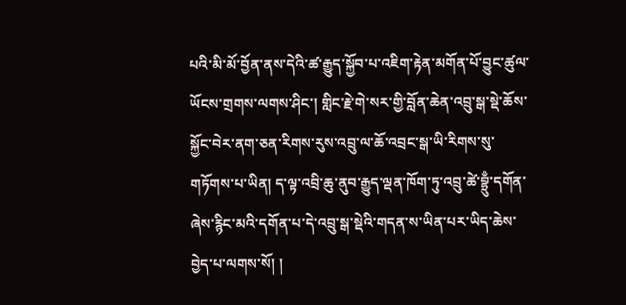པའི་མི་མོ་བྱོན་ནས་དེའི་ཚ་རྒྱུད་སྐྱོབ་པ་འཇིག་རྟེན་མགོན་པོ་བྱུང་ཚུལ་ཡོངས་གྲགས་ལགས་ཤིང་། གླིང་རྗེ་གེ་སར་གྱི་བློན་ཆེན་འབྲུ་སྒ་སྡེ་ཆོས་སྐྱོང་བེར་ནག་ཅན་རིགས་རུས་འབྲུ་ལ་ཆོ་འབྲང་སྒ་ཡི་རིགས་སུ་གཏོགས་པ་ཡིན། ད་ལྟ་འབྲི་ཆུ་ནུབ་རྒྱུད་ལྡན་ཁོག་ཏུ་འབྲུ་ཚེ་བྷྲུྃ་དགོན་ཞེས་རྙིང་མའི་དགོན་པ་དེ་འབྲུ་སྒ་སྡེའི་གདན་ས་ཡིན་པར་ཡིད་ཆེས་བྱེད་པ་ལགས་སོ། །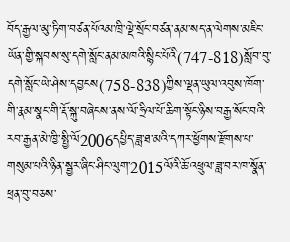བོད་རྒྱལ་མུ་ཏིག་བཙན་པོའམ་ཁྲི་ལྡེ་སྲོང་བཙན་ནམ་སད་ན་ལེགས་མཇིང་ཡོན་གྱི་སྐབས་སུ་དགེ་སློང་ནམ་མཁའི་སྙིང་པོའི(747-818)སློབ་བུ་དགེ་སློང་ཡེ་ཤེས་དབྱངས(758-838)ཀྱིས་ལྡན་ཡུལ་འབུས་ཁོག་གི་རྣམ་སྣང་གི་རྡོ་སྐུ་བཞེངས་ནས་ལོ་ཧྲིལ་པོ་ཆིག་སྟོང་ཉིས་བརྒྱ་སོང་བའི་རབ་རྒྱན་མེ་ཁྱི་སྤྱི་ལོ2006དཔྱིད་ཟླ་ཐ་མའི་དཀར་ཕྱོགས་རྫོགས་པ་གསུམ་པའི་ཉིན་སྦྱར་ཞིང་ཤིང་ལུག་2015ལོའི་ཆོ་འཕྲུལ་ཟླ་བར་ཁ་སྣོན་ཕྲན་བུ་བཅས་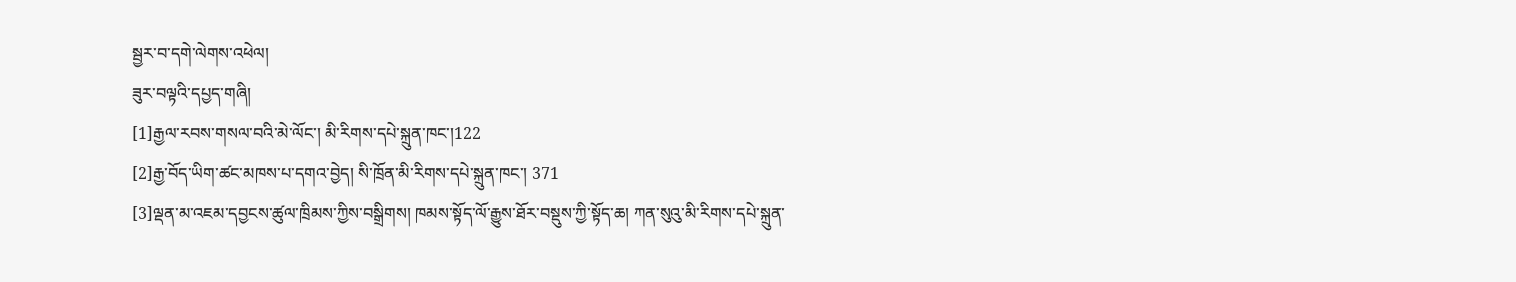སྦྱར་བ་དགེ་ལེགས་འཕེལ།
ཟུར་བལྟའི་དཔྱད་གཞི།
[1]རྒྱལ་རབས་གསལ་བའི་མེ་ལོང་། མི་རིགས་དཔེ་སྐྲུན་ཁང་།122
[2]རྒྱ་བོད་ཡིག་ཚང་མཁས་པ་དགའ་བྱེད། སི་ཁྲོན་མི་རིགས་དཔེ་སྐྲུན་ཁང་། 371
[3]ལྡན་མ་འཇམ་དབྱངས་ཚུལ་ཁྲིམས་ཀྱིས་བསྒྲིགས། ཁམས་སྟོད་ལོ་རྒྱུས་ཐོར་བསྡུས་ཀྱི་སྟོད་ཆ། ཀན་སུའུ་མི་རིགས་དཔེ་སྐྲུན་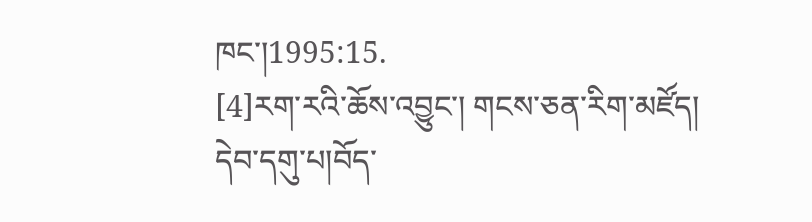ཁང་།1995:15.
[4]རག་རའི་ཆོས་འབྱུང་། གངས་ཅན་རིག་མཛོད། དེབ་དགུ་པ།བོད་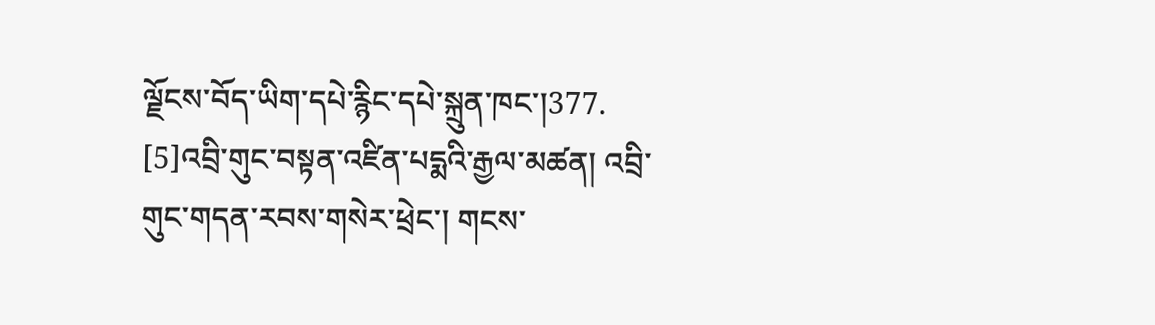ལྗོངས་བོད་ཡིག་དཔེ་རྙིང་དཔེ་སྐྲུན་ཁང་།377.
[5]འབྲི་གུང་བསྟན་འཛིན་པདྨའི་རྒྱལ་མཚན། འབྲི་གུང་གདན་རབས་གསེར་ཕྲེང་། གངས་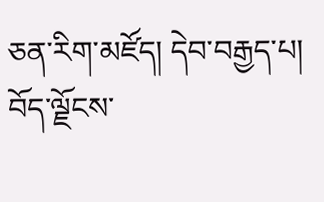ཅན་རིག་མཛོད། དེབ་བརྒྱད་པ། བོད་ལྗོངས་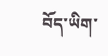བོད་ཡིག་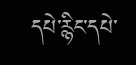དཔེ་རྙིང་དཔེ་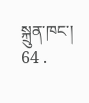སྐྲུན་ཁང་། 64 .